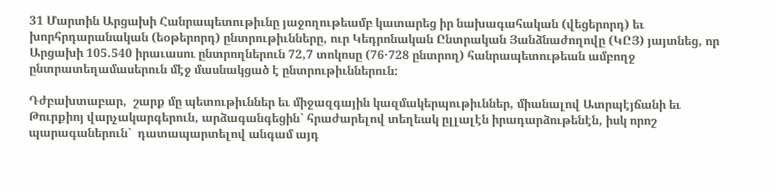31 Մարտին Արցախի Հանրապետութիւնը յաջողութեամբ կատարեց իր նախագահական (վեցերորդ) եւ խորհրդարանական (եօթերորդ) ընտրութիւնները, ուր Կեդրոնական Ընտրական Յանձնաժողովը (ԿԸՅ) յայտնեց, որ Արցախի 105.540 իրաւասու ընտրողներուն 72,7 տոկոսը (76․728 ընտրող) հանրապետութեան ամբողջ ընտրատեղամասերուն մէջ մասնակցած է ընտրութիւններուն:

Դժբախտաբար,  շարք մը պետութիւններ եւ միջազգային կազմակերպութիւններ, միանալով Ատրպէյճանի եւ Թուրքիոյ վարչակարգերուն, արձագանգեցին` հրաժարելով տեղեակ ըլլալէն իրադարձութենէն, իսկ որոշ պարագաներուն`  դատապարտելով անգամ այդ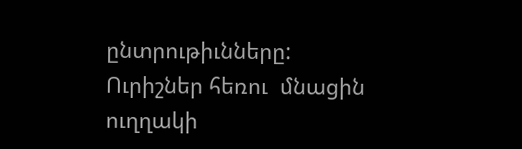ընտրութիւնները: Ուրիշներ հեռու  մնացին ուղղակի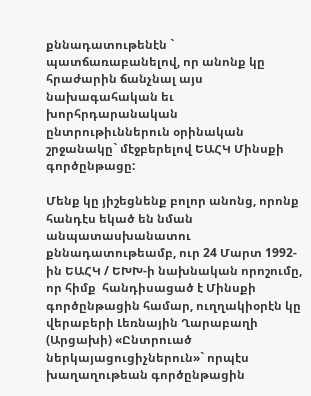քննադատութենէն ` պատճառաբանելով, որ անոնք կը հրաժարին ճանչնալ այս նախագահական եւ խորհրդարանական ընտրութիւններուն օրինական շրջանակը` մէջբերելով ԵԱՀԿ Մինսքի գործընթացը:

Մենք կը յիշեցնենք բոլոր անոնց, որոնք հանդէս եկած են նման անպատասխանատու քննադատութեամբ, ուր 24 Մարտ 1992-ին ԵԱՀԿ / ԵԽԽ-ի նախնական որոշումը, որ հիմք  հանդիսացած է Մինսքի գործընթացին համար, ուղղակիօրէն կը վերաբերի Լեռնային Ղարաբաղի (Արցախի) «Ընտրուած ներկայացուցիչներուն»` որպէս խաղաղութեան գործընթացին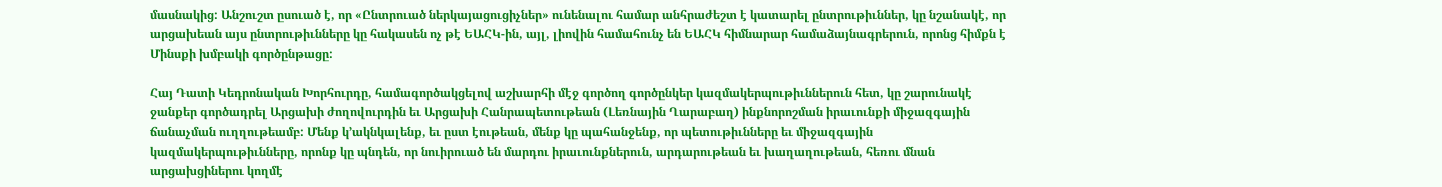մասնակից: Անշուշտ ըսուած է, որ «Ընտրուած ներկայացուցիչներ» ունենալու համար անհրաժեշտ է կատարել ընտրութիւններ, կը նշանակէ, որ արցախեան այս ընտրութիւնները կը հակասեն ոչ թէ ԵԱՀԿ-ին, այլ, լիովին համահունչ են ԵԱՀԿ հիմնարար համաձայնագրերուն, որոնց հիմքն է Մինսքի խմբակի գործընթացը:

Հայ Դատի Կեդրոնական Խորհուրդը, համագործակցելով աշխարհի մէջ գործող գործընկեր կազմակերպութիւններուն հետ, կը շարունակէ ջանքեր գործադրել Արցախի ժողովուրդին եւ Արցախի Հանրապետութեան (Լեռնային Ղարաբաղ) ինքնորոշման իրաւունքի միջազգային ճանաչման ուղղութեամբ: Մենք կ’ակնկալենք, եւ ըստ էութեան, մենք կը պահանջենք, որ պետութիւնները եւ միջազգային կազմակերպութիւնները, որոնք կը պնդեն, որ նուիրուած են մարդու իրաւունքներուն, արդարութեան եւ խաղաղութեան, հեռու մնան արցախցիներու կողմէ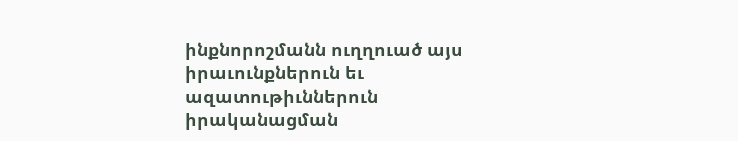ինքնորոշմանն ուղղուած այս իրաւունքներուն եւ ազատութիւններուն իրականացման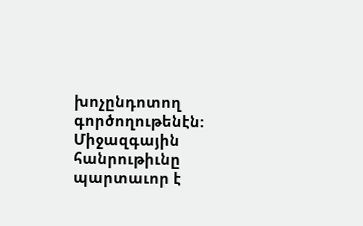խոչընդոտող  գործողութենէն: Միջազգային հանրութիւնը պարտաւոր է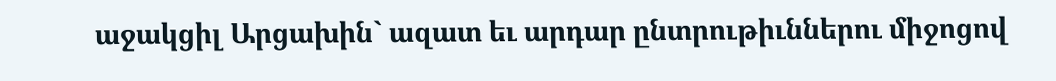աջակցիլ Արցախին` ազատ եւ արդար ընտրութիւններու միջոցով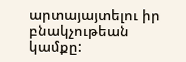արտայայտելու իր բնակչութեան կամքը: